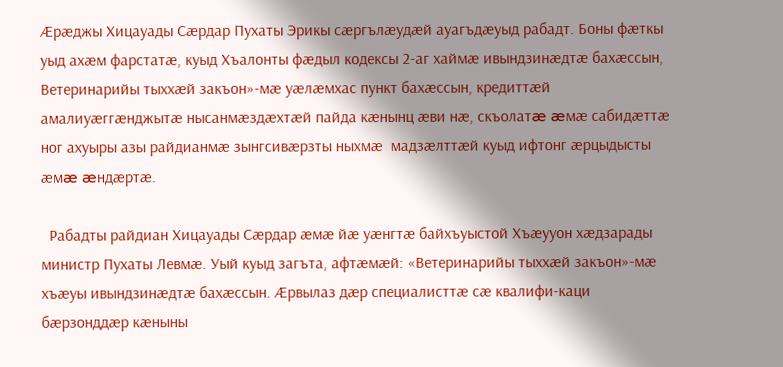Æрæджы Хицауады Сæрдар Пухаты Эрикы сæргълæудæй ауагъдæуыд рабадт. Боны фæткы уыд ахæм фарстатæ, куыд Хъалонты фæдыл кодексы 2-аг хаймæ ивындзинæдтæ бахæссын, Ветеринарийы тыххæй закъон»-мæ уæлæмхас пункт бахæссын, кредиттæй амалиуæггæнджытæ нысанмæздæхтæй пайда кæнынц æви нæ, скъолатæ æмæ сабидæттæ ног ахуыры азы райдианмæ зынгсивæрзты ныхмæ  мадзæлттæй куыд ифтонг æрцыдысты æмæ æндæртæ.

  Рабадты райдиан Хицауады Сæрдар æмæ йæ уæнгтæ байхъуыстой Хъæууон хæдзарады министр Пухаты Левмæ. Уый куыд загъта, афтæмæй: «Ветеринарийы тыххæй закъон»-мæ хъæуы ивындзинæдтæ бахæссын. Æрвылаз дæр специалисттæ сæ квалифи-каци бæрзонддæр кæныны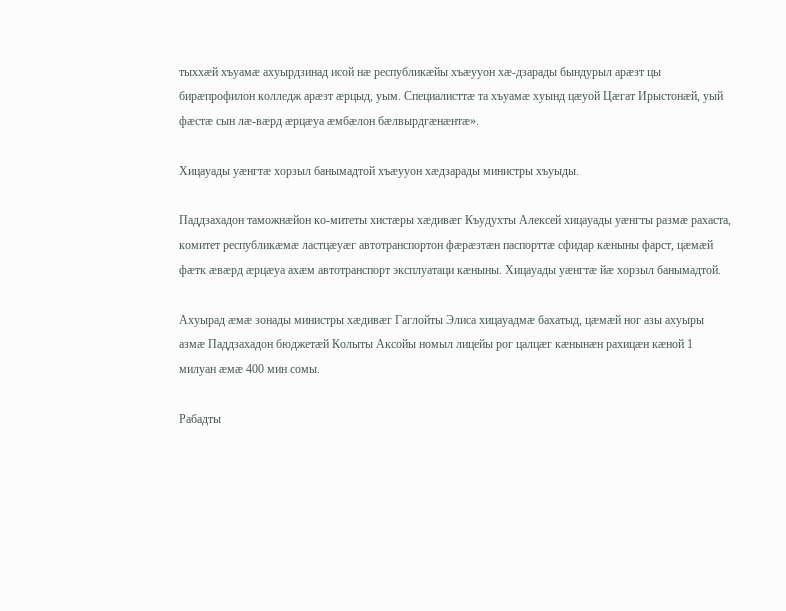тыххæй хъуамæ ахуырдзинад исой нæ республикæйы хъæууон хæ-дзарады бындурыл арæзт цы бирæпрофилон колледж арæзт æрцыд, уым. Специалисттæ та хъуамæ хуынд цæуой Цæгат Ирыстонæй, уый фæстæ сын лæ-вæрд æрцæуа æмбæлон бæлвырдгæнæнтæ».

Хицауады уæнгтæ хорзыл банымадтой хъæууон хæдзарады министры хъуыды.

Паддзахадон таможнæйон ко-митеты хистæры хæдивæг Къудухты Алексей хицауады уæнгты размæ рахаста, комитет республикæмæ ластцæуæг автотранспортон фæрæзтæн паспорттæ сфидар кæныны фарст, цæмæй  фæтк æвæрд æрцæуа ахæм автотранспорт эксплуатаци кæныны. Хицауады уæнгтæ йæ хорзыл банымадтой.

Ахуырад æмæ зонады министры хæдивæг Гаглойты Элиса хицауадмæ бахатыд, цæмæй ног азы ахуыры азмæ Паддзахадон бюджетæй Колыты Аксойы номыл лицейы рог цалцæг кæнынæн рахицæн кæной 1 милуан æмæ 400 мин сомы.

Рабадты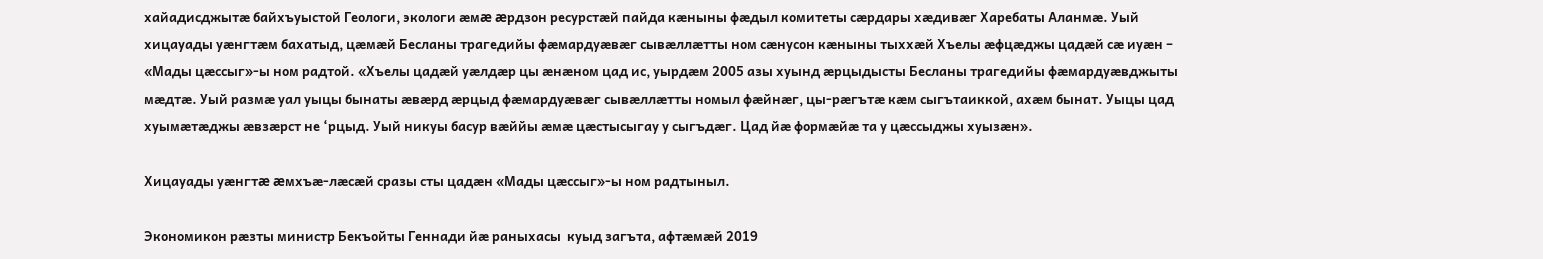хайадисджытæ байхъуыстой Геологи, экологи æмæ æрдзон ресурстæй пайда кæныны фæдыл комитеты сæрдары хæдивæг Харебаты Аланмæ. Уый хицауады уæнгтæм бахатыд, цæмæй Бесланы трагедийы фæмардуæвæг сывæллæтты ном сæнусон кæныны тыххæй Хъелы æфцæджы цадæй сæ иуæн – «Мады цæссыг»-ы ном радтой. «Хъелы цадæй уæлдæр цы æнæном цад ис, уырдæм 2005 азы хуынд æрцыдысты Бесланы трагедийы фæмардуæвджыты мæдтæ. Уый размæ уал уыцы бынаты æвæрд æрцыд фæмардуæвæг сывæллæтты номыл фæйнæг, цы-рæгътæ кæм сыгътаиккой, ахæм бынат. Уыцы цад хуымæтæджы æвзæрст не ‘рцыд. Уый никуы басур вæййы æмæ цæстысыгау у сыгъдæг. Цад йæ формæйæ та у цæссыджы хуызæн».

Хицауады уæнгтæ æмхъæ-лæсæй сразы сты цадæн «Мады цæссыг»-ы ном радтыныл.

Экономикон рæзты министр Бекъойты Геннади йæ раныхасы  куыд загъта, афтæмæй 2019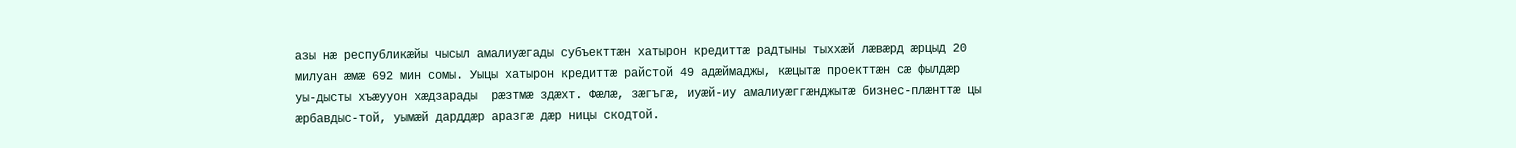азы нæ республикæйы чысыл амалиуæгады субъекттæн хатырон кредиттæ радтыны тыххæй лæвæрд æрцыд 20 милуан æмæ 692 мин сомы. Уыцы хатырон кредиттæ райстой 49 адæймаджы, кæцытæ проекттæн сæ фылдæр  уы-дысты хъæууон хæдзарады  рæзтмæ здæхт. Фæлæ, зæгъгæ, иуæй-иу амалиуæггæнджытæ бизнес-плæнттæ цы æрбавдыс-той, уымæй дарддæр аразгæ дæр ницы скодтой.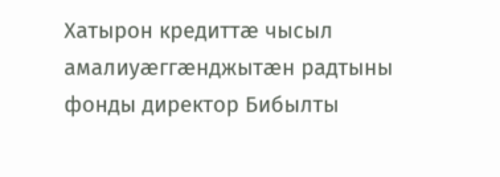Хатырон кредиттæ чысыл амалиуæггæнджытæн радтыны фонды директор Бибылты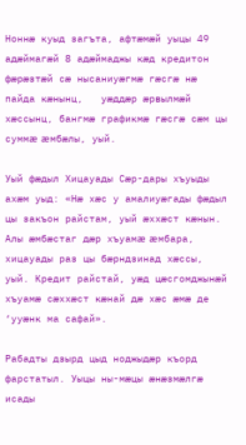Ноннæ куыд загъта, афтæмæй уыцы 49 адæймагæй 8 адæймаджы кæд кредитон фæрæзтæй сæ нысаниуæгмæ гæсгæ нæ пайда кæнынц,   уæддæр æрвылмæй хæссынц, бангмæ графикмæ гæсгæ сæм цы суммæ æмбæлы, уый.

Уый фæдыл Хицауады Сæр-дары хъуыды ахæм уыд: «Нæ хæс у амалиуæгады фæдыл цы закъон райстам, уый æххæст кæнын. Алы æмбæстаг дæр хъуамæ æмбара, хицауады раз цы бæрндзинад хæссы, уый. Кредит райстай, уæд цæсгомджынæй хъуамæ сæххæст кæнай дæ хæс æмæ де ‘ууæнк ма сафай».

Рабадты дзырд цыд ноджыдæр къорд фарстатыл. Уыцы ны-мæцы æнæзмæлгæ исады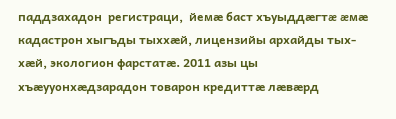паддзахадон  регистраци,  йемæ баст хъуыддæгтæ æмæ кадастрон хыгъды тыххæй, лицензийы архайды тых-хæй, экологион фарстатæ. 2011 азы цы хъæууонхæдзарадон товарон кредиттæ лæвæрд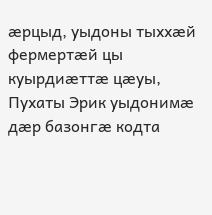æрцыд, уыдоны тыххæй фермертæй цы куырдиæттæ цæуы, Пухаты Эрик уыдонимæ дæр базонгæ кодта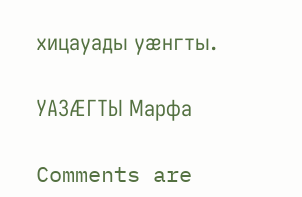хицауады уæнгты.

УАЗÆГТЫ Марфа

Comments are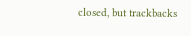closed, but trackbacks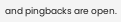and pingbacks are open.